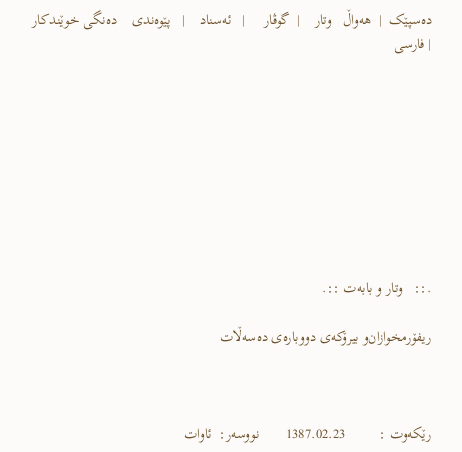ده‌سپێک  |  هه‌واڵ   وتار    |  گوڤار     |   ئه‌سناد    |   پێوه‌ندی    ده‌نگی خوێندكار   | فارسی









.::   وتار و بابه‌ت ::.

ریفۆرمخوازان‌و بیرۆكه‌ی‌ دووباره‌ی‌ ده‌سه‌ڵات



رێكه‌وت :         1387.02.23       نووسه‌ر:  ئاوات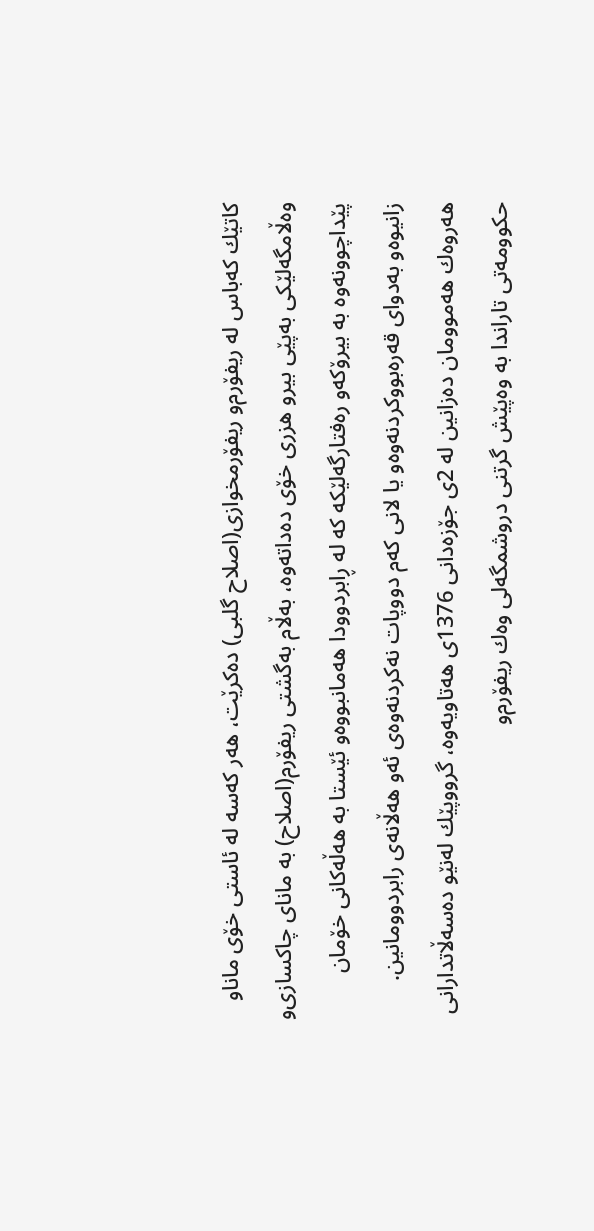كاتێك كه‌باس له‌ ریفۆرم‌و ریفۆرمخوازی‌(اصلاح گلبی‌) ده‌كرێت، هه‌ر كه‌سه‌ له‌ ئاستی‌ خۆی‌ مانا‌و وه‌ڵامگه‌لێكی‌ به‌پێی‌ بیرو هزری‌ خۆی‌ ده‌داته‌وه‌، به‌ڵام به‌گشتی‌ ریفۆرم(اصلاح) به‌ مانای‌ چاكسازی‌‌و پێداچوونه‌وه‌ به‌ بیرۆكه‌‌و ره‌فتارگه‌لێكه‌ كه‌ له‌ ڕابردوودا هه‌مانبووه‌‌و ئێستا به‌ هه‌ڵه‌كانی‌ خۆمان زانیوه‌‌و به‌دوای‌ قه‌ره‌بووكردنه‌وه‌‌و یا لانی‌ كه‌م دووپات نه‌كردنه‌وه‌ی‌ ئه‌و هه‌ڵانه‌ی‌ رابردوومانین. هه‌روه‌ك هه‌موومان ده‌زانین له‌ 2ی‌ جۆزه‌دانی‌ 1376ی‌ هه‌تاویه‌وه‌، گرووپێك له‌نێو ده‌سه‌ڵاتدارانی‌ حكوومه‌تی‌ تاراندا به‌ وه‌پێش گرتنی‌ دروشمگه‌لی‌ وه‌ك ریفۆرم‌و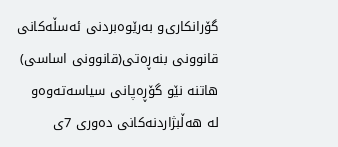گۆرانكاری‌و به‌رێوه‌بردنی‌ ئه‌سڵه‌كانی‌ قانوونی‌ بنه‌ڕه‌تی‌(قانوونی‌ اساسی‌) هاتنه‌ نێو گۆڕه‌پانی‌ سیاسه‌ته‌وه‌‌و له‌ هه‌ڵبژاردنه‌كانی‌ ده‌وری‌ 7ی‌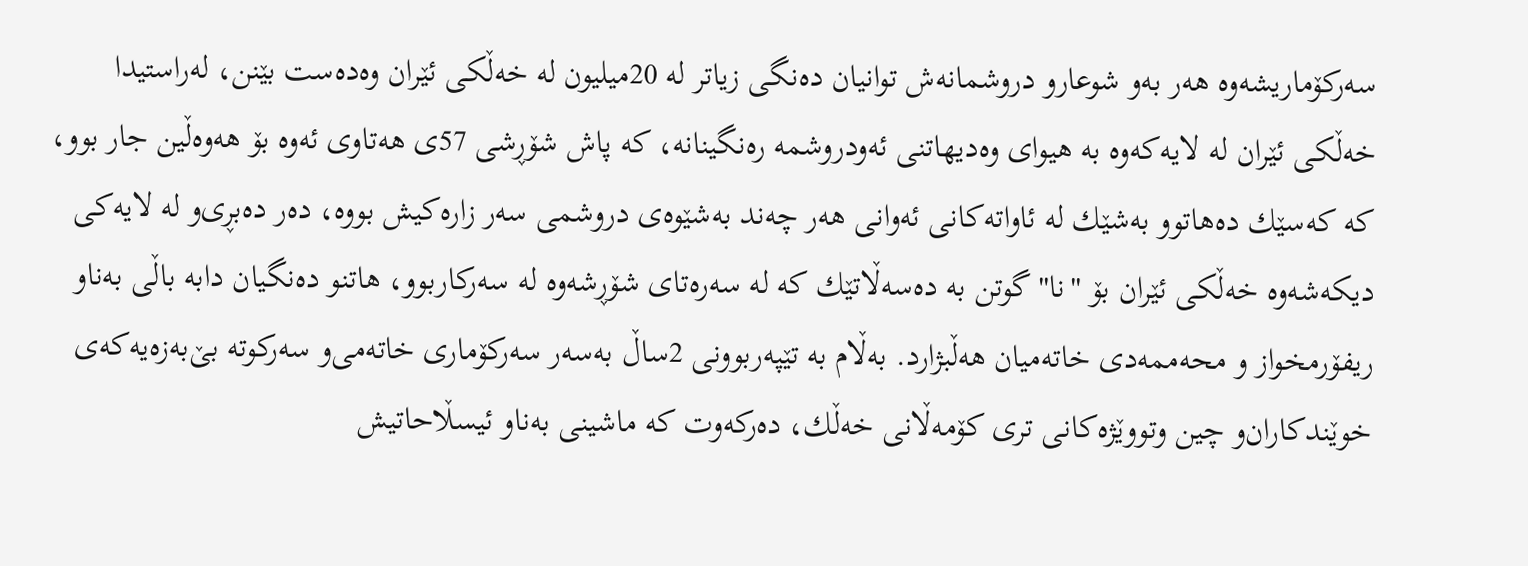سه‌ركۆماریشه‌وه‌ هه‌ر به‌و شوعار‌و دروشمانه‌ش توانیان ده‌نگی‌ زیاتر له‌ 20میلیون له‌ خه‌ڵكی‌ ئێران وه‌ده‌ست بێنن، له‌راستیدا خه‌ڵكی‌ ئێران له‌ لایه‌كه‌وه‌ به‌ هیوای‌ وه‌دیهاتنی‌ ئه‌ودروشمه‌ ره‌نگینانه‌، كه‌ پاش شۆڕشی‌ 57ی‌ هه‌تاوی‌ ئه‌وه‌ بۆ هه‌وه‌ڵین جار بوو، كه‌ كه‌سێك ده‌هاتوو به‌شێك له‌ ئاواته‌كانی‌ ئه‌وانی‌ هه‌ر چه‌ند به‌شێوه‌ی‌ دروشمی‌ سه‌ر زاره‌كیش بووه‌، ده‌ر ده‌بڕی‌‌و له‌ لایه‌كی‌ دیكه‌شه‌وه‌ خه‌ڵكی‌ ئێران بۆ "نا"گوتن به‌ ده‌سه‌ڵاتێك كه‌ له‌ سه‌ره‌تای‌ شۆڕشه‌وه‌ له‌ سه‌ركاربوو، هاتنو ده‌نگیان دابه‌ باڵی‌ به‌ناو ریفۆرمخواز و محه‌ممه‌دی‌ خاته‌میان هه‌ڵبژارد. به‌ڵام به‌ تێپه‌ربوونی‌ 2ساڵ به‌سه‌ر سه‌ركۆماری‌ خاته‌می‌‌و سه‌ركوته‌ بێ‌به‌زه‌یه‌كه‌ی‌ خوێندكاران‌و چین وتووێژه‌كانی‌ تری‌ كۆمه‌ڵانی‌ خه‌ڵك، ده‌ركه‌وت كه‌ ماشینی‌ به‌ناو ئیسڵاحاتیش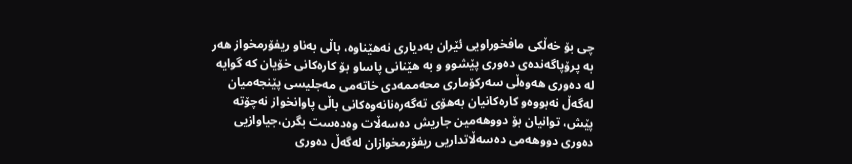چی‌ بۆ خه‌ڵكی‌ مافخوراویی‌ ئێران به‌دیاری‌ نه‌هێناوه‌، باڵی‌ به‌ناو ریفۆرمخواز هه‌ر به‌ پرۆپاگه‌نده‌ی‌ ده‌وری‌ پێشوو و به‌ هێنانی‌ پاساو بۆ كاره‌كانی‌ خۆیان كه‌ گوایه‌ له‌ ده‌وری‌ هه‌وه‌ڵی‌ سه‌ركۆماری‌ محه‌ممه‌دی‌ خاته‌می‌ مه‌جلیسی‌ پێنجه‌میان له‌گه‌ڵ نه‌بووه‌و كاره‌كانیان به‌هۆی‌ ته‌گه‌ره‌نانه‌وه‌كانی‌ باڵی‌ پاوانخواز نه‌چۆته‌ پێش، توانیان بۆ دووهه‌مین جاریش ده‌سه‌ڵات وه‌ده‌ست بگرن،جیاوازیی‌ ده‌وری‌ دووهه‌می‌ ده‌سه‌ڵاتداریی‌ ریفۆرمخوازان له‌گه‌ڵ ده‌وری‌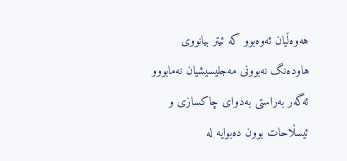هه‌وه‌ڵیان ئه‌وه‌بوو كه‌ ئیتر بیانووی‌ هاوده‌نگ نه‌بوونی‌ مه‌جلیسیشیان نه‌مابوو‌و ئه‌گه‌ر به‌راستی‌ به‌دوای‌ چاكسازی‌ ‌و ئیسڵاحات بوون ده‌بوایه‌ له‌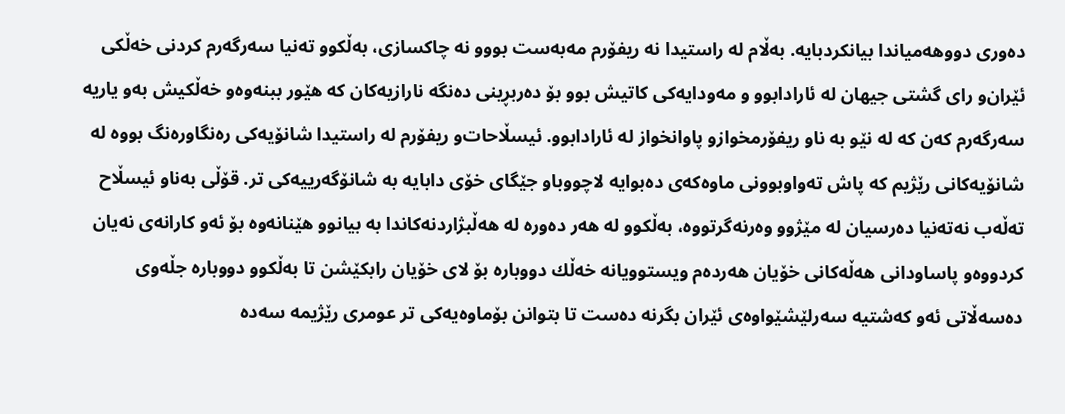ده‌وری‌ دووهه‌میاندا بیانكردبایه‌. به‌ڵام له‌ راستیدا نه‌ ریفۆرم مه‌به‌ست بوو‌و نه‌ چاكسازی‌، به‌ڵكوو ته‌نیا سه‌رگه‌رم كردنی‌ خه‌ڵكی‌ ئێران‌و رای‌ گشتی‌ جیهان له‌ ئارادابوو ‌و مه‌ودایه‌كی‌ كاتیش بوو بۆ ده‌ربڕینی‌ ده‌نگه‌ نارازیه‌كان كه‌ هێور ببنه‌وه‌‌و خه‌ڵكیش به‌و یاریه‌ سه‌رگه‌رم كه‌ن كه‌ له‌ نێو به‌ ناو ریفۆرمخواز‌و پاوانخواز له‌ ئارادابوو. ئیسڵاحات‌و ریفۆرم له‌ راستیدا شانۆیه‌كی‌ ره‌نگاوره‌نگ بووه‌ له‌ شانۆیه‌كانی‌ رێژیم كه‌ پاش ته‌واوبوونی‌ ماوه‌كه‌ی‌ ده‌بوایه‌ لاچووبا‌و جێگای‌ خۆی‌ دابایه‌ به‌ شانۆگه‌رییه‌كی‌ تر. قۆڵی‌ به‌ناو ئیسڵاح ته‌ڵه‌ب نه‌ته‌نیا ده‌رسیان له‌ مێژوو وه‌رنه‌گرتووه‌، به‌ڵكوو له‌ هه‌ر ده‌وره‌ له‌ هه‌ڵبژاردنه‌كاندا به‌ بیانوو هێنانه‌وه‌ بۆ ئه‌و كارانه‌ی‌ نه‌یان كردووه‌‌و پاساودانی‌ هه‌ڵه‌كانی‌ خۆیان هه‌رده‌م ویستوویانه‌ خه‌ڵك دووباره‌ بۆ لای‌ خۆیان رابكێشن تا به‌ڵكوو دووباره‌ جڵه‌وی‌ ده‌سه‌ڵاتی‌ ئه‌و كه‌شتیه‌ سه‌رلێشێواوه‌ی‌ ئێران بگرنه‌ ده‌ست تا بتوانن بۆماوه‌یه‌كی‌ تر عومری‌ رێژیمه‌ سه‌ده‌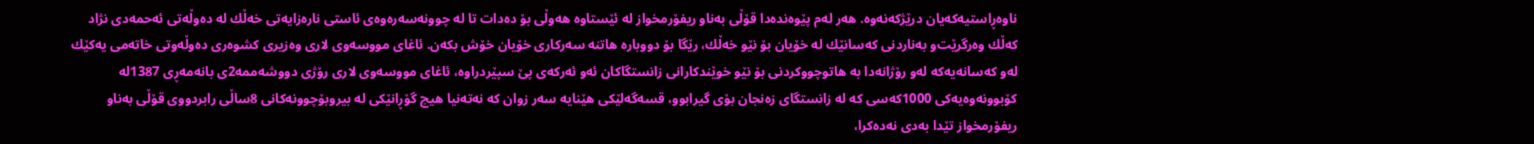ناوه‌ڕاستیه‌كه‌یان درێژكه‌نه‌وه‌. هه‌ر له‌م پێوه‌نده‌دا قۆڵی‌ به‌ناو ریفۆرمخواز له‌ ئێستاوه‌ هه‌وڵی‌ بۆ ده‌دات تا له‌ چوونه‌سه‌ره‌وه‌ی‌ ئاستی‌ ناره‌زایه‌تی‌ خه‌ڵك له‌ ده‌وڵه‌تی‌ ئه‌حمه‌دی‌ نژاد كه‌ڵك وه‌رگرێت‌و به‌ناردنی‌ كه‌سانێك له‌ خۆیان بۆ نێو خه‌ڵك، رێگا بۆ دووباره‌ هاتنه‌ سه‌ركاری‌ خۆیان خۆش بكه‌ن. ئاغای‌ مووسه‌وی‌ لاری‌ وه‌زیری‌ كشوه‌ری‌ ده‌وڵه‌وتی‌ خاته‌می‌ یه‌كێك له‌و كه‌سانه‌یه‌كه‌ له‌و رۆژانه‌دا به‌ هاتوچووكردنی‌ بۆ نێو خوێندكارانی‌ زانستگاكان ئه‌و ئه‌ركه‌ی‌ پێ‌ سپێردراوه‌، ئاغای‌ مووسه‌وی‌ لاری‌ رۆژی‌ دووشه‌ممه‌2ی‌ بانه‌مه‌ڕی‌ 1387له‌ كۆبوونه‌وه‌یه‌كی‌ 1000كه‌سی‌ كه‌ له‌ زانستگای‌ زه‌نجان بۆی‌ گیرابوو، قسه‌گه‌لێكی‌ هێنایه‌ سه‌ر زوان كه‌ نه‌ته‌نیا هیچ گۆڕانێكی‌ له‌ بیروبۆچوونه‌كانی‌ 8ساڵی‌ رابردووی‌ قۆڵی‌ به‌ناو ریفۆرمخواز تێدا به‌دی‌ نه‌ده‌كرا،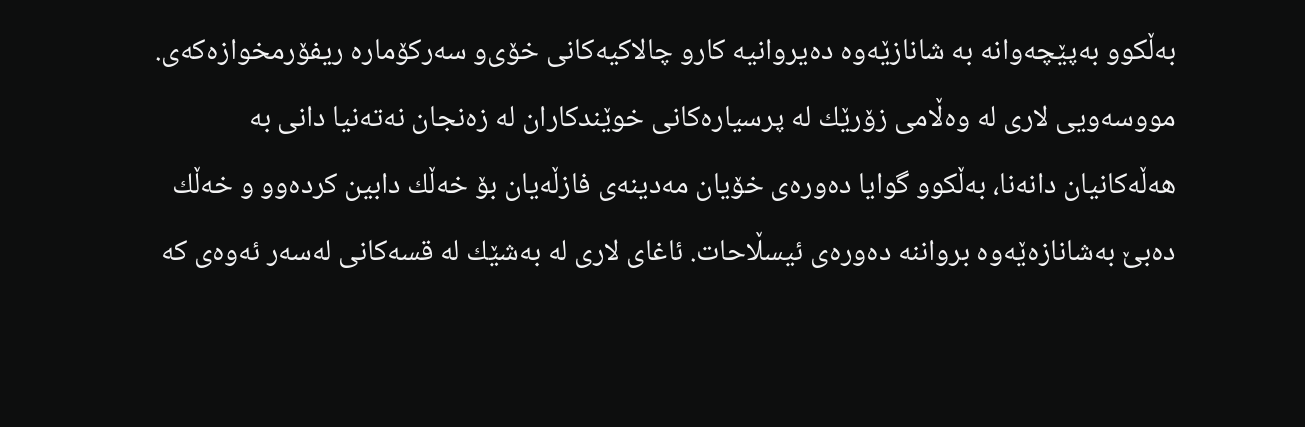به‌ڵكوو به‌پێچه‌وانه‌ به‌ شانازێه‌وه‌ ده‌یروانیه‌ كارو چالاكیه‌كانی‌ خۆی‌‌و سه‌ركۆماره‌ ریفۆرمخوازه‌كه‌ی‌. مووسه‌ویی‌ لاری‌ له‌ وه‌ڵامی‌ زۆرێك له‌ پرسیاره‌كانی‌ خوێندكاران له‌ زه‌نجان نه‌ته‌نیا دانی به‌ هه‌ڵه‌كانیان دانه‌نا، به‌ڵكوو گوایا ده‌وره‌ی‌ خۆیان مه‌دینه‌ی‌ فازڵه‌یان بۆ خه‌ڵك دابین كرده‌وو و خه‌ڵك ده‌بێ‌ به‌شانازه‌ێه‌وه‌ برواننه‌ ده‌وره‌ی‌ ئیسڵاحات. ئاغای‌ لاری‌ له‌ به‌شێك له‌ قسه‌كانی‌ له‌سه‌ر ئه‌وه‌ی‌ كه‌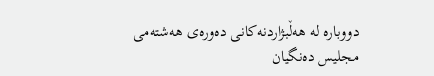دووباره‌ له‌ هه‌ڵبژاردنه‌كانی‌ ده‌وره‌ی‌ هه‌شته‌می‌ مجلیس ده‌نگیان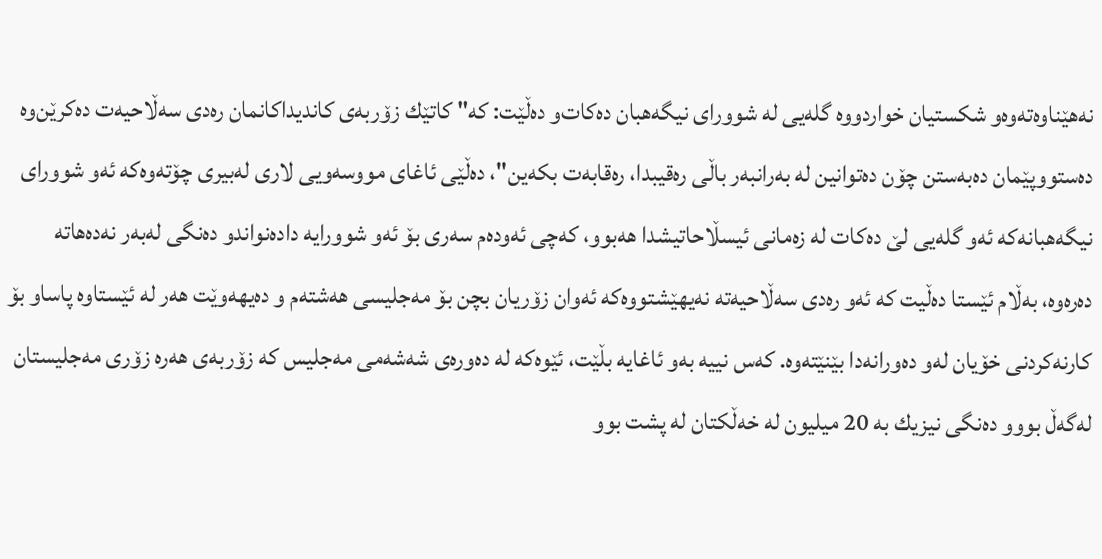نه‌هێناوه‌ته‌وه‌‌و شكستیان خواردووه‌ گله‌یی‌ له‌ شوورای‌ نیگه‌هبان ده‌كات‌و ده‌ڵێت: كه‌" كاتێك زۆربه‌ی‌ كاندیداكانمان ره‌دی‌ سه‌ڵاحیه‌ت ده‌كرێن‌وه‌ ده‌ستووپێمان ده‌به‌ستن چۆن ده‌توانین له‌ به‌رانبه‌ر باڵی‌ ره‌قیبدا، ره‌قابه‌ت بكه‌ین"، ده‌ڵێی‌ ئاغای‌ مووسه‌ویی‌ لاری‌ له‌بیری‌ چۆته‌وه‌كه‌ ئه‌و شوورای‌ نیگه‌هبانه‌كه‌ ئه‌و گله‌یی‌ لێ‌ ده‌كات له‌ زه‌مانی‌ ئیسڵاحاتیشدا هه‌بوو، كه‌چی‌ ئه‌وده‌م سه‌ری‌ بۆ ئه‌و شوورایه‌ داده‌نواندو ده‌نگی‌ له‌به‌ر نه‌ده‌هاته‌ ده‌ره‌وه‌، به‌ڵام ئێستا ده‌ڵیت كه‌ ئه‌و ره‌دی‌ سه‌ڵاحیه‌ته‌ نه‌یهێشتووه‌كه‌ ئه‌وان زۆریان بچن بۆ مه‌جلیسی‌ هه‌شته‌م و ده‌یهه‌وێت هه‌ر له‌ ئێستاوه‌ پاساو بۆ كارنه‌كردنی‌ خۆیان له‌و ده‌ورانه‌دا بێنێته‌وه‌. كه‌س نییه‌ به‌و ئاغایه‌ بڵێت، ئێوه‌كه‌ له‌ ده‌وره‌ی‌ شه‌شه‌می‌ مه‌جلیس كه‌ زۆربه‌ی‌ هه‌ره‌ زۆری‌ مه‌جلیستان له‌گه‌ڵ بوو‌و ده‌نگی‌ نیزیك به‌ 20 میلیون له‌ خه‌ڵكتان له‌ پشت بوو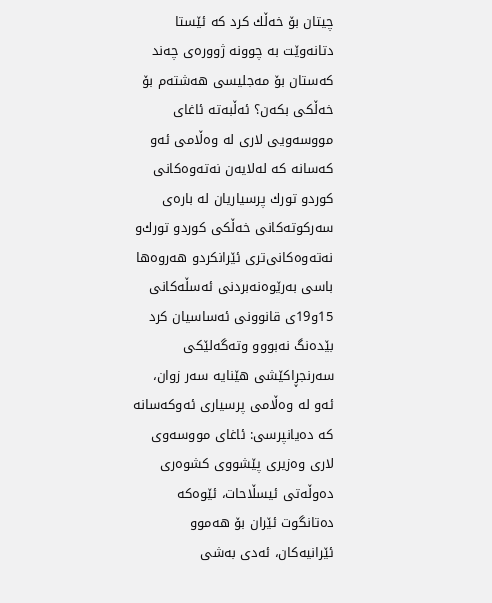چیتان بۆ خه‌ڵك كرد كه‌ ئێستا دتانه‌وێت به‌ چوونه‌ ژووره‌ی‌ چه‌ند كه‌ستان بۆ مه‌جلیسی‌ هه‌شته‌م بۆ خه‌ڵكی‌ بكه‌ن؟ ئه‌ڵبه‌ته‌ ئاغای‌ مووسه‌ویی‌ لاری‌ له‌ وه‌ڵامی‌ ئه‌و كه‌سانه‌ كه‌ له‌لایه‌ن نه‌ته‌وه‌كانی‌ كورد‌و تورك پرسیاریان له‌ باره‌ی‌ سه‌ركوته‌كانی‌ خه‌ڵكی‌ كورد‌و تورك‌و نه‌ته‌وه‌كانی‌تری‌ ئێرانكرد‌و هه‌روه‌ها باسی‌ به‌رێوه‌نه‌بردنی‌ ئه‌سڵه‌كانی‌ 15و19ی‌ قانوونی‌ ئه‌ساسیان كرد بێده‌نگ نه‌بوو‌و وته‌گه‌لێكی‌ سه‌رنجڕاكێشی‌ هێنایه‌ سه‌ر زوان، ئه‌و له‌ وه‌ڵامی‌ پرسیاری‌ ئه‌وكه‌سانه‌ كه‌ ده‌یانپرسی‌: ئاغای‌ مووسه‌وی‌ لاری‌ وه‌زیری‌ پێشووی‌ كشوه‌ری‌ ده‌وڵه‌تی‌ ئیسڵاحات، ئێوه‌كه‌ ده‌تانگوت ئێران بۆ هه‌موو ئێرانیه‌كان، ئه‌دی‌ به‌شی‌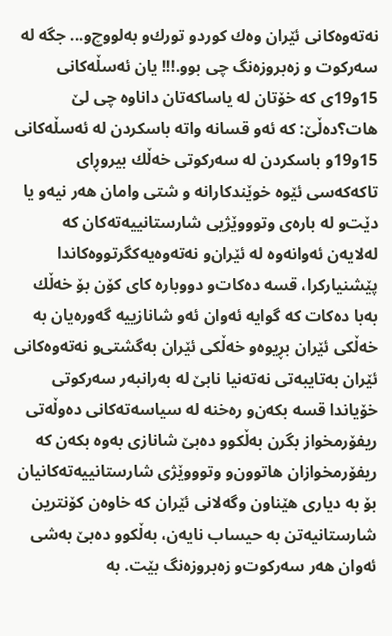نه‌ته‌وه‌كانی‌ ئێران وه‌ك كورد‌و تورك‌و به‌لووچ‌و... جگه‌ له‌ سه‌ركوت و زه‌بروزه‌نگ چی‌ بوو.!!! یان ئه‌سڵه‌كانی‌ 15و19ی‌ كه‌ خۆتان له‌ یاساكه‌تان داناوه‌ چی‌ لێ‌ هات؟ده‌ڵێ‌: كه‌ ئه‌و قسانه‌ واته‌ باسكردن له‌ ئه‌سڵه‌كانی‌ 15و19و باسكردن له‌ سه‌ركوتی‌ خه‌ڵك بیروڕای‌ تاكه‌كه‌سی‌ ئێوه‌ خوێندكارانه‌ و شتی وامان هه‌ر نیه‌‌و یا دێت‌و له‌ باره‌ی‌ وتوووێژیی‌ شارستانییه‌ته‌كان كه‌ له‌لایه‌ن ئه‌وانه‌وه‌ له‌ ئێران‌و نه‌ته‌وه‌یه‌كگرتووه‌كاندا پێشنیاركرا، قسه‌ ده‌كات‌و دووباره‌ كای‌ كۆن بۆ خه‌ڵك به‌با ده‌كات كه‌ گوایه‌ ئه‌وان ئه‌و شانازییه‌ گه‌وره‌یان به‌ خه‌ڵكی‌ ئێران بڕیوه‌و خه‌ڵكی‌ ئێران به‌گشتی‌‌و نه‌ته‌وه‌كانی‌ ئێران به‌تایبه‌تی‌ نه‌ته‌نیا نابێ‌ له‌ به‌رانبه‌ر سه‌ركوتی‌ خۆیاندا قسه‌ بكه‌ن‌و ره‌خنه‌ له‌ سیاسه‌ته‌كانی‌ ده‌وڵه‌تی‌ ریفۆرمخواز بگرن به‌ڵكوو ده‌بێ‌ شانازی‌ به‌وه‌ بكه‌ن كه‌ ریفۆرمخوازان هاتوون‌و وتوووێژی‌ شارستانییه‌ته‌كانیان بۆ به‌ دیاری‌ هێناون وگه‌لانی‌ ئێران كه‌ خاوه‌ن كۆنترین شارستانیه‌تن به‌ حیساب نایه‌ن، به‌ڵكوو ده‌بێ‌ به‌شی‌ ئه‌وان هه‌ر سه‌ركوت‌و زه‌بروزه‌نگ بێت. به‌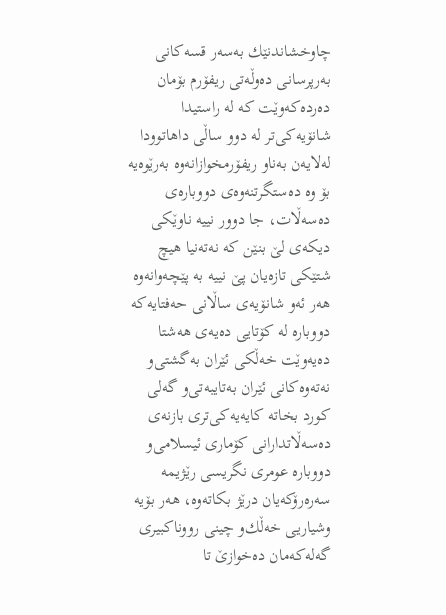چاوخشاندنێك به‌سه‌ر قسه‌كانی‌ به‌رپرسانی‌ ده‌وڵه‌تی‌ ریفۆرم بۆمان ده‌رده‌كه‌وێت كه‌ له‌ راستیدا شانۆیه‌كی‌تر له‌ دوو ساڵی‌ داهاتوودا له‌لایه‌ن به‌ناو ریفۆرمخوازانه‌وه‌ به‌رێوه‌یه‌ بۆ وه‌ ده‌ستگرتنه‌وه‌ی‌ دووباره‌ی‌ ده‌سه‌ڵات، جا دوور نییه‌ ناوێكی‌ دیكه‌ی‌ لێ بنێن كه‌ نه‌ته‌نیا هیچ شتێكی‌ تازه‌یان پێ نییه‌ به‌ پێچه‌وانه‌وه‌ هه‌ر ئه‌و شانۆیه‌ی‌ ساڵانی‌ حه‌فتایه‌كه‌ دووباره‌ له‌ كۆتایی‌ ده‌یه‌ی‌ هه‌شتا ده‌یه‌وێت خه‌ڵكی‌ ئێران به‌گشتی‌‌و نه‌ته‌وه‌كانی‌ ئێران به‌تایبه‌تی‌‌و گه‌لی‌ كورد بخاته‌ كایه‌یه‌كی‌تری‌ بازنه‌ی‌ ده‌سه‌ڵاتدارانی‌ كۆماری‌ ئیسلامی‌‌و دووباره‌ عومری‌ نگریسی‌ رێژیمه‌ سه‌ره‌رۆكه‌یان درێژ بكاته‌وه‌، هه‌ر بۆیه‌ وشیاریی‌ خه‌ڵك‌و چینی‌ رووناكبیری‌ گه‌له‌كه‌مان ده‌خوازێ‌ تا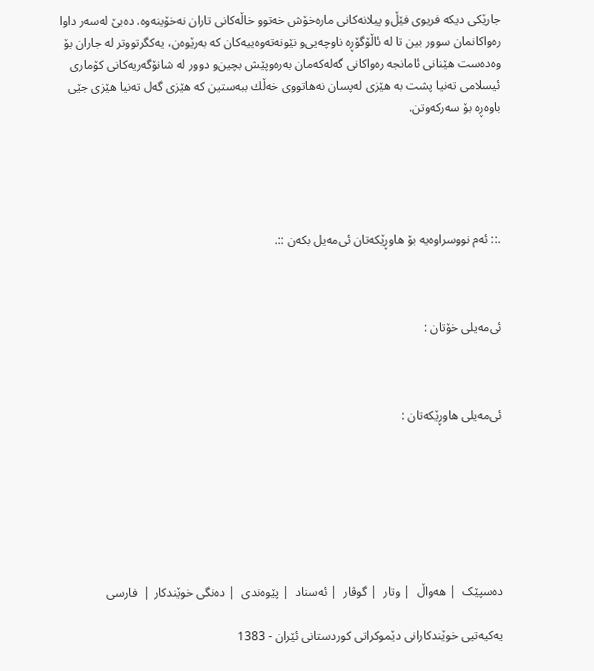جارێكی‌ دیكه‌ فریوی‌ فێڵ‌و پیلانه‌كانی‌ ماره‌خۆش خه‌توو خاڵه‌كانی‌ تاران نه‌خۆینه‌وه‌. ده‌بێ‌ له‌سه‌ر داوا ره‌واكانمان سوور بین تا له‌ ئاڵۆگۆڕه‌ ناوچه‌یی‌‌و نێونه‌ته‌وه‌ییه‌كان كه‌ به‌رێوه‌ن، یه‌كگرتووتر له‌ جاران بۆ وه‌ده‌ست هێنانی‌ ئامانجه‌ ره‌واكانی‌ گه‌له‌كه‌مان به‌ره‌وپێش بچین‌و دوور له‌ شانۆگه‌ریه‌كانی‌ كۆماری‌ ئیسلامی‌ ته‌نیا پشت به‌ هێزی‌ له‌پسان نه‌هاتووی‌ خه‌ڵك ببه‌ستین كه‌ هێزی‌ گه‌ل ته‌نیا هێزی‌ جێی‌ باوه‌ڕه‌ بۆ سه‌ركه‌وتن.





.:: ئه‌م نووسراوه‌یه بۆ هاوڕێکه‌تان ئی‌مه‌یل بکه‌ن ::.



ئی‌مه‌یلی خۆتان :



ئی‌مه‌یلی هاوڕێکه‌تان :







ده‌سپێک  | هه‌واڵ  | وتار  | گوڤار  | ئه‌سناد  | پێوه‌ندی  | ده‌نگی‌ خوێندكار |  فارسی

یه‌كیه‌تیی‌ خوێندكارانی‌ دێموكراتی‌ كوردستانی‌ ئێران - 1383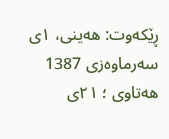ڕێکه‌وت: هه‌ینی، ۱‌ی سه‌رماوه‌زی 1387 هه‌تاوی ؛ ۲۱‌ی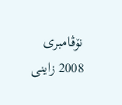نۆڤامبری 2008 زاینی